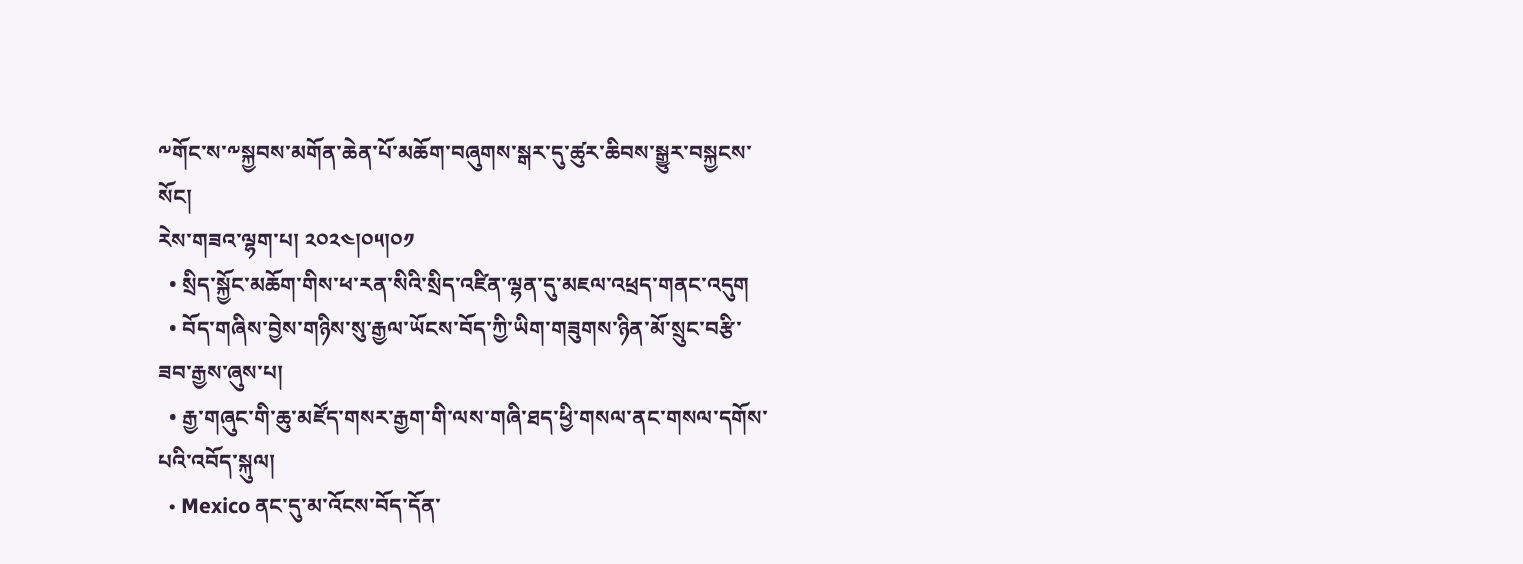༸གོང་ས་༸སྐྱབས་མགོན་ཆེན་པོ་མཆོག་བཞུགས་སྒར་དུ་ཚུར་ཆིབས་སྒྱུར་བསྐྱངས་སོང།
རེས་གཟའ་ལྷག་པ། ༢༠༢༤།༠༥།༠༡
  • སྲིད་སྐྱོང་མཆོག་གིས་ཕ་རན་སིའི་སྲིད་འཛིན་ལྷན་དུ་མཇལ་འཕྲད་གནང་འདུག
  • བོད་གཞིས་བྱེས་གཉིས་སུ་རྒྱལ་ཡོངས་བོད་ཀྱི་ཡིག་གཟུགས་ཉིན་མོ་སྲུང་བརྩི་ཟབ་རྒྱས་ཞུས་པ།
  • རྒྱ་གཞུང་གི་ཆུ་མཛོད་གསར་རྒྱག་གི་ལས་གཞི་ཐད་ཕྱི་གསལ་ནང་གསལ་དགོས་པའི་འབོད་སྐུལ།
  • Mexico ནང་དུ་མ་འོངས་བོད་དོན་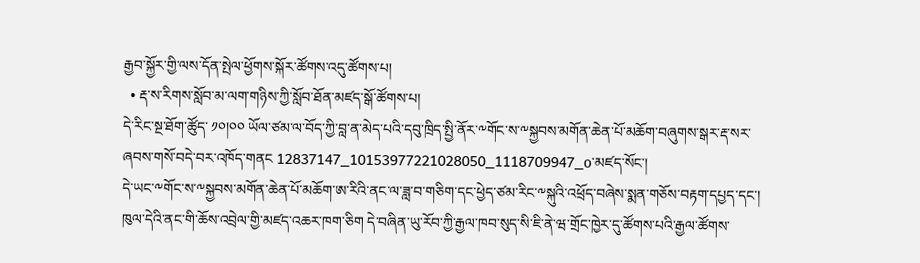རྒྱབ་སྐྱོར་གྱི་ལས་དོན་སྤེལ་ཕྱོགས་སྐོར་ཚོགས་འདུ་ཚོགས་པ།
  • རྡ་ས་རིགས་སློབ་མ་ལག་གཉིས་ཀྱི་སློབ་ཐོན་མཛད་སྒོ་ཚོགས་པ།
དེ་རིང་སྔ་ཐོག་ཚོུད་ ༡༠།༠༠ ཡོལ་ཙམ་ལ་བོད་ཀྱི་བླ་ན་མེད་པའི་དབུ་ཁྲིད་སྤྱི་ནོར་༸གོང་ས་༸སྐྱབས་མགོན་ཆེན་པོ་མཆོག་བཞུགས་སྒར་རྡ་སར་ཞབས་གསོ་བདེ་བར་འཁོད་གནང 12837147_10153977221028050_1118709947_o་མཛད་སོང་།
དེ་ཡང་༸གོང་ས་༸སྐྱབས་མགོན་ཆེན་པོ་མཆོག་ཨ་རིའི་ནང་ལ་ཟླ་བ་གཅིག་དང་ཕྱེད་ཙམ་རིང་༸སྐུའི་འཕྲོད་བཞེས་སྨན་གཅོས་བརྟག་དཔྱད་དང་། ཁུལ་དེའི་ནང་གི་ཆོས་འབྲེལ་གྱི་མཛད་འཆར་ཁག་ཅིག དེ་བཞིན་ཡུ་རོབ་ཀྱི་རྒྱལ་ཁབ་སུད་སི་ཇི་ནེ་ཝ་གྲོང་ཁྱེར་དུ་ཚོགས་པའི་རྒྱལ་ཚོགས་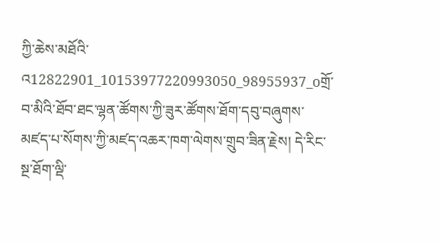ཀྱི་ཆེས་མཐོའི་འ12822901_10153977220993050_98955937_oགྲོ་བ་མིའི་ཐོབ་ཐང་ལྷན་ཚོགས་ཀྱི་ཟུར་ཚོགས་ཐོག་དབུ་བཞུགས་མཛད་པ་སོགས་ཀྱི་མཛད་འཆར་ཁག་ལེགས་གྲུབ་ཟིན་རྗེས། དེ་རིང་སྔ་ཐོག་ལྡི་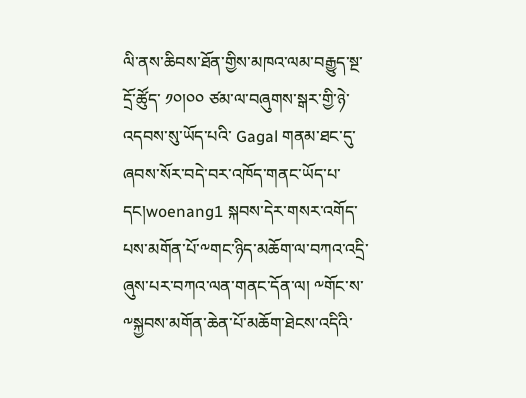ལི་ནས་ཆིབས་ཐོན་གྱིས་མཁའ་ལམ་བརྒྱུད་སྔ་དྲོ་ཚོུད་ ༡༠།༠༠ ཙམ་ལ་བཞུགས་སྒར་གྱི་ཉེ་འདབས་སུ་ཡོད་པའི་ Gagal གནམ་ཐང་དུ་ཞབས་སོར་བདེ་བར་འཁོད་གནང་ཡོད་པ་དང།woenang1 སྐབས་དེར་གསར་འགོད་པས་མགོན་པོ་༸གང་ཉིད་མཆོག་ལ་བཀའ་འདྲི་ཞུས་པར་བཀའ་ལན་གནང་དོན་ལ། ༸གོང་ས་༸སྐྱབས་མགོན་ཆེན་པོ་མཆོག་ཐེངས་འདིའི་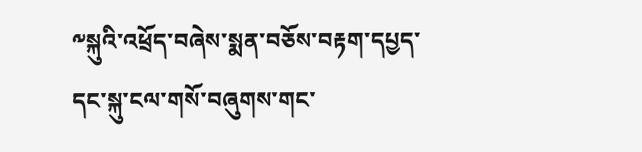༸སྐུའི་འཕྲོད་བཞེས་སྨན་བཅོས་བརྟག་དཔྱད་དང་སྐུ་ངལ་གསོ་བཞུགས་གང་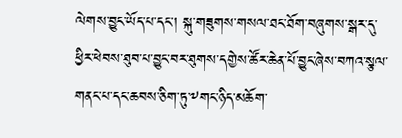ལེགས་བྱུང་ཡོད་པ་དང་། སྐུ་གཟུགས་གསལ་ཐང་ཐོག་བཞུགས་སྒར་དུ་ཕྱིར་ཕེབས་ཐུབ་པ་བྱུང་བར་ཐུགས་དགྱེས་ཚོར་ཆེན་པོ་བྱུང་ཞེས་བཀའ་སྩལ་གནང་པ་དང་ཆབས་ཅིག་ཏུ་༸གང་ཉིད་མཆོག་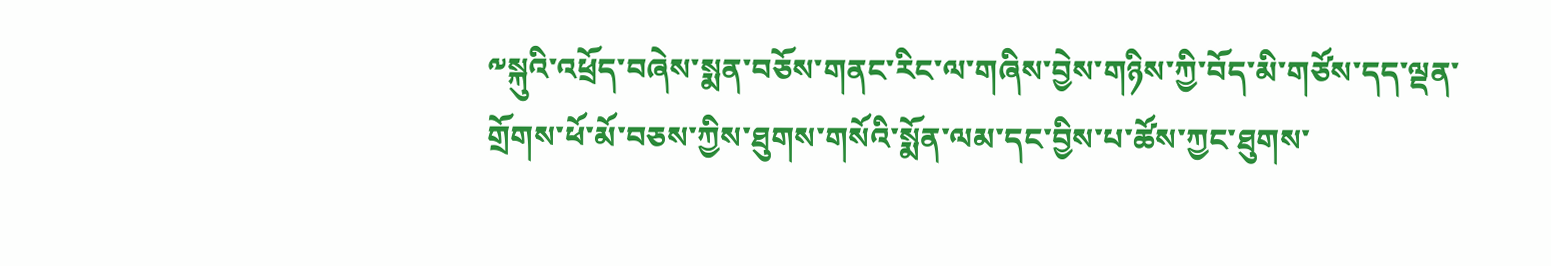༸སྐུའི་འཕྲོད་བཞེས་སྨན་བཅོས་གནང་རིང་ལ་གཞིས་བྱེས་གཉིས་ཀྱི་བོད་མི་གཙོས་དད་ལྡན་གྲོགས་ཕོ་མོ་བཅས་ཀྱིས་ཐུགས་གསོའི་སྨོན་ལམ་དང་བྱིས་པ་ཚོས་ཀྱང་ཐུགས་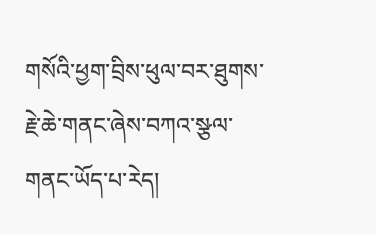གསོའི་ཕྱག་བྲིས་ཕུལ་བར་ཐུགས་རྗེ་ཆེ་གནང་ཞེས་བཀའ་སྩལ་གནང་ཡོད་པ་རེད།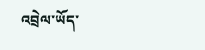འབྲེལ་ཡོད་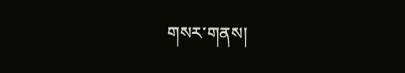གསར་གནས།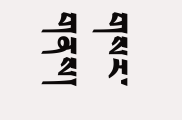གསར་གནས།